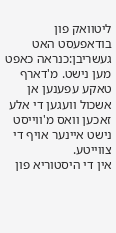ליטוואק פון בודאפעסט האט געשריבן:כנראה כאפט מען נישט. מ'דארף טאקע עפענען אן אשכול וועגען די אלע זאכען וואס מ'ווייסט נישט איינער אויף די צווייטע.
אין די היסטוריא פון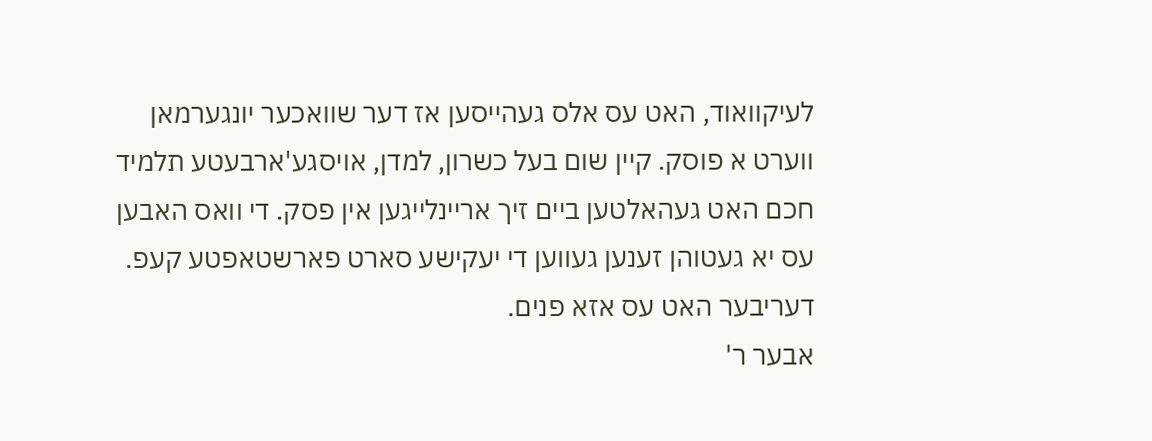לעיקוואוד, האט עס אלס געהייסען אז דער שוואכער יונגערמאן ווערט א פוסק. קיין שום בעל כשרון, למדן, אויסגע'ארבעטע תלמיד חכם האט געהאלטען ביים זיך אריינלייגען אין פסק. די וואס האבען עס יא געטוהן זענען געווען די יעקישע סארט פארשטאפטע קעפ. דעריבער האט עס אזא פנים.
אבער ר'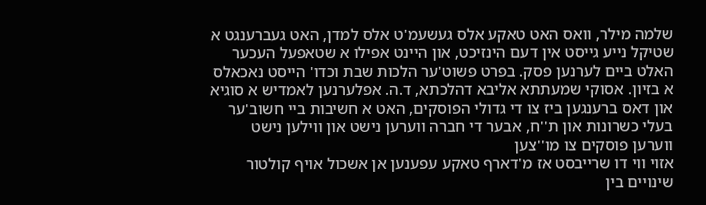שלמה מילר, וואס האט טאקע אלס געשעמ'ט אלס למדן, האט געברענגט א שטיקל נייע גייסט אין דעם הינזיכט, און היינט אפילו א שטאפעל העכער האלט ביים לערנען פסק. בפרט פשוט'ער הלכות שבת וכדו' הייסט נאכאלס א בזיון. אסוקי שמעתתא אליבא דהלכתא, ד.ה. אפלערנען לאמדיש א סוגיא און דאס ברענגען ביז צו די גדולי הפוסקים, האט א חשיבות ביי חשוב'ער בעלי כשרונות און ת''ח, אבער די חברה ווערען נישט און ווילען נישט ווערען פוסקים צו מו''צען
אזוי ווי דו שרייבסט אז מ'דארף טאקע עפענען אן אשכול אויף קולטור שינויים בין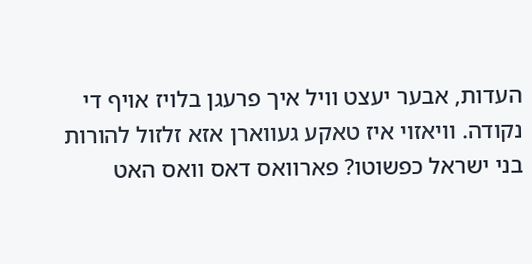העדות, אבער יעצט וויל איך פרעגן בלויז אויף די נקודה. וויאזוי איז טאקע געווארן אזא זלזול להורות בני ישראל כפשוטו? פארוואס דאס וואס האט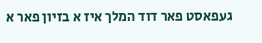געפאסט פאר דוד המלך איז א בזיון פאר א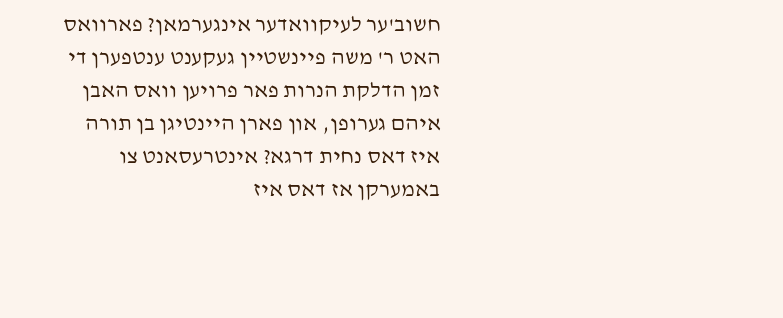חשוב'ער לעיקוואדער אינגערמאן? פארוואס האט ר' משה פיינשטיין געקענט ענטפערן די זמן הדלקת הנרות פאר פרויען וואס האבן איהם גערופן, און פארן היינטיגן בן תורה איז דאס נחית דרגא? אינטרעסאנט צו באמערקן אז דאס איז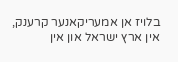בלויז אן אמעריקאנער קרענק, אין ארץ ישראל און אין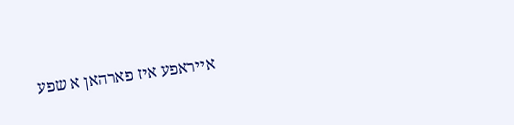אייראפע איז פארהאן א שפע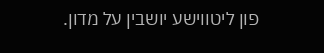פון ליטווישע יושבין על מדון.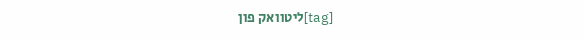[tag]ליטוואק פון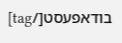בודאפעסט[/tag]